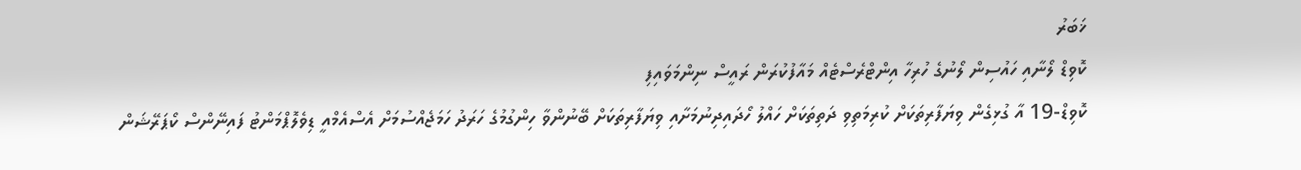ޚަބަރު
ކޮވިޑް ލޯނާއި ހައުސިން ލޯނުގެ ހުރިހާ އިންޓްރެސްޓެއް މައާފުކުރަން ރައީސް ނިންމަވައިފި
ކޮވިޑް-19 އާ ގުޅިގެން ވިޔަފާރިތަކަށް ކުރިމަތިވި ދަތިތަކަށް ހައްލު ހޯދައިދިނުމަށާއި ވިޔަފާރިތަކަށް ބޭނުންވާ ހިންގުމުގެ ހަރަދު ހަމަޖެއްސުމަށް އެސްއެމްއީ ޑިވެލޮޕްމަންޓު ފައިނޭންސް ކޯޕަރޭޝަން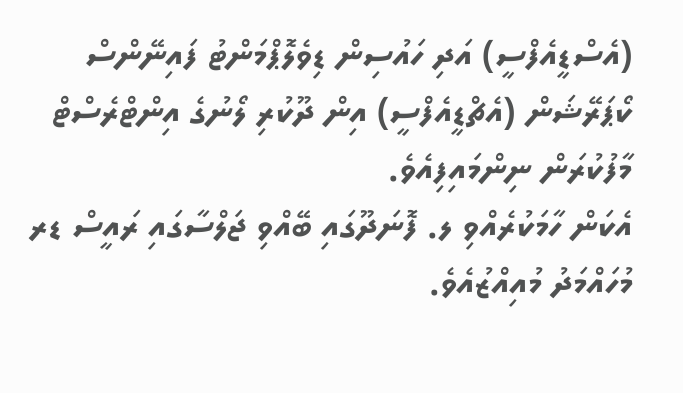(އެސްޑީއެފްސީ) އަދި ހައުސިން ޑިވެލޮޕްމަންޓު ފައިނޭންސް ކޯޕަރޭޝަން (އެޗްޑީއެފްސީ) އިން ދޫކުރި ލޯނުގެ އިންޓްރެސްޓް މާފުކުރަން ނިންމައިފިއެވެ.
އެކަން ހާމަކުރެއްވި ލ. ފޮނަދޫގައި ބޭއްވި ޖަލްސާގައި ރައީސް ޑރ މުހައްމަދު މުއިއްޒުއެވެ.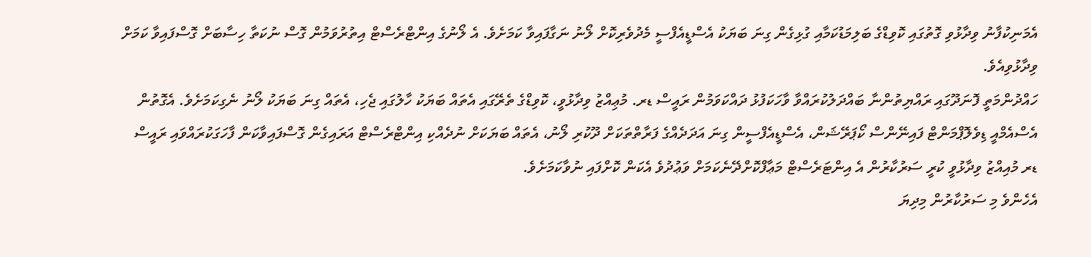އެމަނިކުފާނު ވިދާޅުވި ގޮތުގައި ކޮވިޑްގެ ބަލިމަޑުކަމާއި ގުޅިގެން ގިނަ ބަޔަކު އެސްޑީއެފްސީ މެދުވެރިކޮށް ލޯނު ނަގާފައިވާ ކަމަށެވެ. އެ ލޯނުގެ އިންޓްރެސްޓް އިތުރުވަމުން ގޮސް ނުކަތާ ހިސާބަށް ގޮސްފައިވާ ކަމަށް ވިދާޅުވިއެވެ.
ހައްދުންމަތީ ފޮނަދޫގައި ރައްޔިތުންނާ ބައްދަލުކުރައްވާ ވާހަކަފުޅު ދައްކަވަމުން ރައީސް ޑރ. މުޢިއްޒު ވިދާޅުވީ، ކޮވިޑްގެ ތެރޭގައި އެތައް ބަޔަކު ހާލުގައި ޖެހި، އެތައް ގިނަ ބަޔަކު ލޯނު ނެގިކަމަށެވެ. އެގޮތުން އެސްއެމްއީ ޑިވެލޮޕްމަންޓް ފައިނޭންސް ކޯޕަރޭޝަން، އެސްޑީއެފްސީން ގިނަ އަދަދެއްގެ ފަރާތްތަކަށް ދޫކުރި ލޯނު، އެތައް ބަޔަކަށް ނުދެއްކި އިންޓްރެސްޓް އަރައިގެން ގޮސްފައިވާކަން ފާހަގަކުރައްވައި ރައީސް ޑރ މުއިއްޒު ވިދާޅުވީ ކުރީ ސަރުކާރުން އެ އިންޓަރެސްޓް މަޢާފްކޮށްދޭނެކަމަށް ވަޢުދުވެ އެކަން ކޮށްފައި ނުވާކަމަށެވެ.
އެހެންވެ މި ސަރުކާރުން މިދިޔަ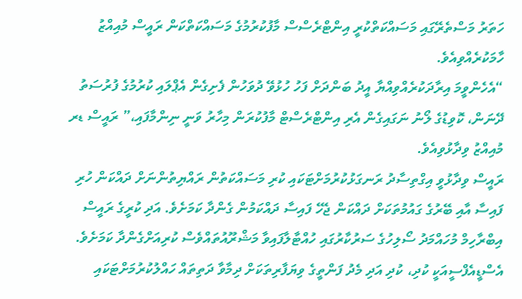ހަތަރު މަސްތެރޭގައި މަސައްކަތްކުރީ އިންޓްރެސްސް މާފުކުރުމުގެ މަސައްކަތްކަން ރައީސް މުއިއްޒު ހާމަކުރެއްވިއެވެ.
“އެހެންވީމަ އިރާދަކުރެއްވިއްޔާ އީދު ބަންދަށް ފަހު ހުޅުވޭ ދުވަހުން ފެށިގެން އެޕްލައި ކުރުމުގެ ފުރުސަތު ދޭނަން، ކޮވިޑުގެ ލޯނު ނަގައިގެން އެރި އިންޓްރެސްޓް މާފުކުރަން މިހާރު ވަނީ ނިންމާފައި،” ރައީސް ޑރ މުއިއްޒު ވިދާޅުވިއެވެ.
ރައީސް ވިދާޅުވީ އިގްތިސާދު ރަނގަޅުކުރުމަށްޓަކައި ކުރި މަސައްކަތުން ރައްޔިތުންނަށް ދައްކަން ހުރި ފައިސާ އާއި ބޭރުގެ ގައުމުތަކަށް ދައްކަން ޖެހޭ ފައިސާ ދައްކަމުން ގެންދާ ކަމަށެވެ. އަދި ކުރީގެ ރައީސް އިބްރާހިމް މުހައްމަދު ސޯލިހުގެ ސަރުކާރުގައި ހުއްޓާލާފައިވާ މަޝްރޫއުތައްވެސް ކުރިއަށްގެންދާ ކަމަށެވެ.
އެސްޑީއެފްސީއަކީ ކުދި، ކުދި އަދި މެދު ފަންތީގެ ވިޔަފާރިތަކަށް ދިމާވާ ދަތިތައް ހައްލުކުރުމަށްޓަކައި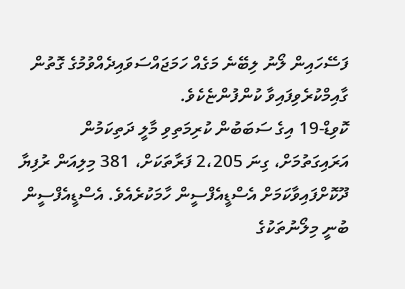ފަސޭހައިން ލޯނު ލިބޭނެ މަގެއް ހަމަޖައްސަވައިދެއްވުމުގެ ގޮތުން ގާއިމްކުރެވިފައިވާ ކުންފުންޏެކެވެ.
ކޮވިޑް-19 އިގެ ސަބަބުން ކުރިމަތިވި މާލީ ދަތިކަމުން އަރައިގަތުމަށް، ގިނަ 2،205 ފަރާތަކަށް، 381 މިލިއަން ރުފިޔާ ދޫކޮށްފައިވާކަމަށް އެސްޑީއެފްސީން ހާމަކުރެއެވެ. އެސްޑީއެފްސީން ބުނީ މިލޯނުތަކުގެ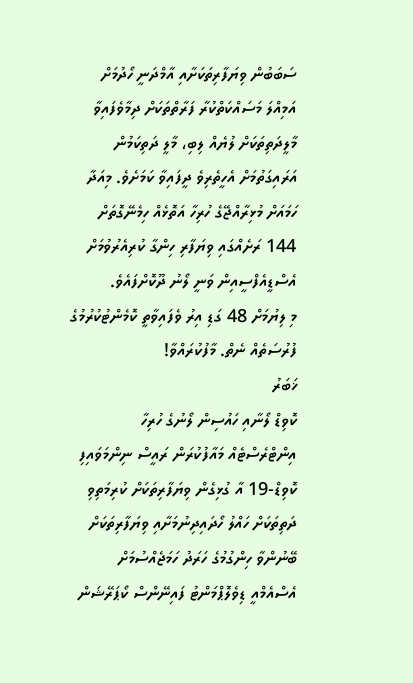ސަބަބުން ވިޔަފާރިތަކަށާއި އާމްދަނީ ހޯދުމަށް އަމިއްލަ މަސައްކަތްކުރާ ފަރާތްތަކަށް ދިމާވެފައިވާ މާލީދަތިތަކަށް ލުޔެއް ލިބި، މާލީ ދަތިކަމުން އަރައިގަތުމަށް އެހީތެރިވެ ދީފައިވާ ކަމަށެވެ. މިއަދާ ހަމައަށް މުޅިރާއްޖޭގެ ހުރިހާ އަތޮޅެއް ހިމެނޭގޮތަށް 144 ރަށެއްގައި ވިޔަފާރި ހިންގާ ކުރިއެރުވުމަށް އެސްޑީއެފްސީއިން ވަނީ ލޯނު ދޫކޮށްފައެވެ.
މި ލިޔުމަށް 48 ގަޑި އިރު ވެފައިވާތީ ކޮމެންޓުކުރުމުގެ ފުރުސަތެއް ނެތް. މާފުކުރައްވާ!
ޚަބަރު
ކޮވިޑް ލޯނާއި ހައުސިން ލޯނުގެ ހުރިހާ އިންޓްރެސްޓެއް މައާފުކުރަން ރައީސް ނިންމަވައިފި
ކޮވިޑް-19 އާ ގުޅިގެން ވިޔަފާރިތަކަށް ކުރިމަތިވި ދަތިތަކަށް ހައްލު ހޯދައިދިނުމަށާއި ވިޔަފާރިތަކަށް ބޭނުންވާ ހިންގުމުގެ ހަރަދު ހަމަޖެއްސުމަށް އެސްއެމްއީ ޑިވެލޮޕްމަންޓު ފައިނޭންސް ކޯޕަރޭޝަން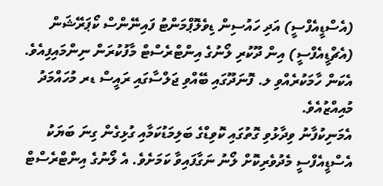(އެސްޑީއެފްސީ) އަދި ހައުސިން ޑިވެލޮޕްމަންޓު ފައިނޭންސް ކޯޕަރޭޝަން (އެޗްޑީއެފްސީ) އިން ދޫކުރި ލޯނުގެ އިންޓްރެސްޓް މާފުކުރަން ނިންމައިފިއެވެ.
އެކަން ހާމަކުރެއްވި ލ. ފޮނަދޫގައި ބޭއްވި ޖަލްސާގައި ރައީސް ޑރ މުހައްމަދު މުއިއްޒުއެވެ.
އެމަނިކުފާނު ވިދާޅުވި ގޮތުގައި ކޮވިޑްގެ ބަލިމަޑުކަމާއި ގުޅިގެން ގިނަ ބަޔަކު އެސްޑީއެފްސީ މެދުވެރިކޮށް ލޯނު ނަގާފައިވާ ކަމަށެވެ. އެ ލޯނުގެ އިންޓްރެސްޓް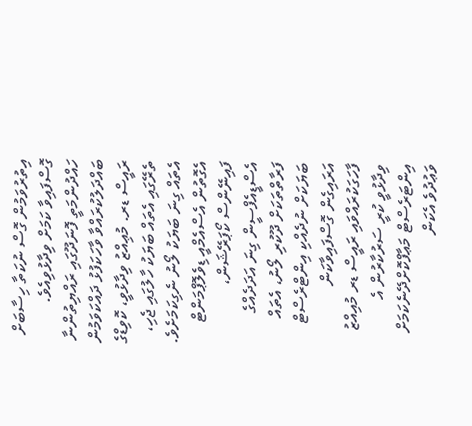އިތުރުވަމުން ގޮސް ނުކަތާ ހިސާބަށް ގޮސްފައިވާ ކަމަށް ވިދާޅުވިއެވެ.
ހައްދުންމަތީ ފޮނަދޫގައި ރައްޔިތުންނާ ބައްދަލުކުރައްވާ ވާހަކަފުޅު ދައްކަވަމުން ރައީސް ޑރ. މުޢިއްޒު ވިދާޅުވީ، ކޮވިޑްގެ ތެރޭގައި އެތައް ބަޔަކު ހާލުގައި ޖެހި، އެތައް ގިނަ ބަޔަކު ލޯނު ނެގިކަމަށެވެ. އެގޮތުން އެސްއެމްއީ ޑިވެލޮޕްމަންޓް ފައިނޭންސް ކޯޕަރޭޝަން، އެސްޑީއެފްސީން ގިނަ އަދަދެއްގެ ފަރާތްތަކަށް ދޫކުރި ލޯނު، އެތައް ބަޔަކަށް ނުދެއްކި އިންޓްރެސްޓް އަރައިގެން ގޮސްފައިވާކަން ފާހަގަކުރައްވައި ރައީސް ޑރ މުއިއްޒު ވިދާޅުވީ ކުރީ ސަރުކާރުން އެ އިންޓަރެސްޓް މަޢާފްކޮށްދޭނެކަމަށް ވަޢުދުވެ އެކަން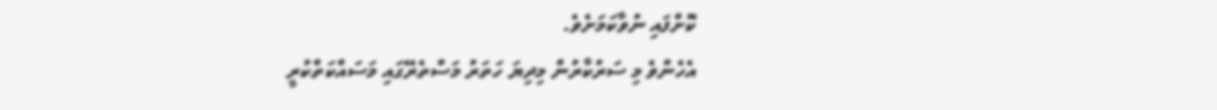ކޮށްފައި ނުވާކަމަށެވެ.
އެހެންވެ މި ސަރުކާރުން މިދިޔަ ހަތަރު މަސްތެރޭގައި މަސައްކަތްކުރީ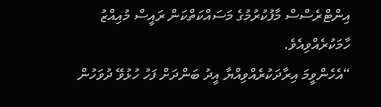އިންޓްރެސްސް މާފުކުރުމުގެ މަސައްކަތްކަން ރައީސް މުއިއްޒު ހާމަކުރެއްވިއެވެ.
“އެހެންވީމަ އިރާދަކުރެއްވިއްޔާ އީދު ބަންދަށް ފަހު ހުޅުވޭ ދުވަހުން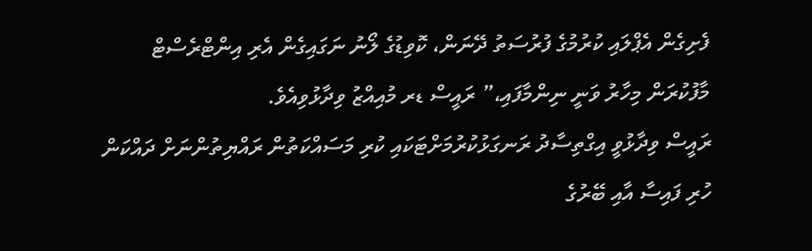ފެށިގެން އެޕްލައި ކުރުމުގެ ފުރުސަތު ދޭނަން، ކޮވިޑުގެ ލޯނު ނަގައިގެން އެރި އިންޓްރެސްޓް މާފުކުރަން މިހާރު ވަނީ ނިންމާފައި،” ރައީސް ޑރ މުއިއްޒު ވިދާޅުވިއެވެ.
ރައީސް ވިދާޅުވީ އިގްތިސާދު ރަނގަޅުކުރުމަށްޓަކައި ކުރި މަސައްކަތުން ރައްޔިތުންނަށް ދައްކަން ހުރި ފައިސާ އާއި ބޭރުގެ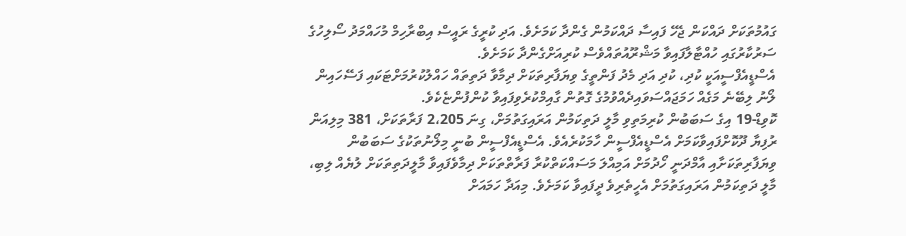ގައުމުތަކަށް ދައްކަން ޖެހޭ ފައިސާ ދައްކަމުން ގެންދާ ކަމަށެވެ. އަދި ކުރީގެ ރައީސް އިބްރާހިމް މުހައްމަދު ސޯލިހުގެ ސަރުކާރުގައި ހުއްޓާލާފައިވާ މަޝްރޫއުތައްވެސް ކުރިއަށްގެންދާ ކަމަށެވެ.
އެސްޑީއެފްސީއަކީ ކުދި، ކުދި އަދި މެދު ފަންތީގެ ވިޔަފާރިތަކަށް ދިމާވާ ދަތިތައް ހައްލުކުރުމަށްޓަކައި ފަސޭހައިން ލޯނު ލިބޭނެ މަގެއް ހަމަޖައްސަވައިދެއްވުމުގެ ގޮތުން ގާއިމްކުރެވިފައިވާ ކުންފުންޏެކެވެ.
ކޮވިޑް-19 އިގެ ސަބަބުން ކުރިމަތިވި މާލީ ދަތިކަމުން އަރައިގަތުމަށް، ގިނަ 2،205 ފަރާތަކަށް، 381 މިލިއަން ރުފިޔާ ދޫކޮށްފައިވާކަމަށް އެސްޑީއެފްސީން ހާމަކުރެއެވެ. އެސްޑީއެފްސީން ބުނީ މިލޯނުތަކުގެ ސަބަބުން ވިޔަފާރިތަކަށާއި އާމްދަނީ ހޯދުމަށް އަމިއްލަ މަސައްކަތްކުރާ ފަރާތްތަކަށް ދިމާވެފައިވާ މާލީދަތިތަކަށް ލުޔެއް ލިބި، މާލީ ދަތިކަމުން އަރައިގަތުމަށް އެހީތެރިވެ ދީފައިވާ ކަމަށެވެ. މިއަދާ ހަމައަށް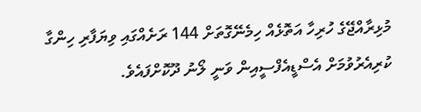މުޅިރާއްޖޭގެ ހުރިހާ އަތޮޅެއް ހިމެނޭގޮތަށް 144 ރަށެއްގައި ވިޔަފާރި ހިންގާ ކުރިއެރުވުމަށް އެސްޑީއެފްސީއިން ވަނީ ލޯނު ދޫކޮށްފައެވެ.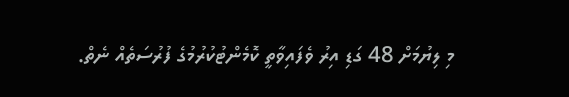މި ލިޔުމަށް 48 ގަޑި އިރު ވެފައިވާތީ ކޮމެންޓުކުރުމުގެ ފުރުސަތެއް ނެތް.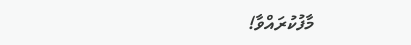މާފުކުރައްވާ!